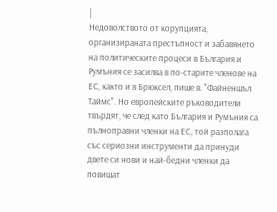|
Недоволството от корупцията, организираната престъпност и забавянето на политическите процеси в България и Румъния се засилва в по-старите членове на ЕС, както и в Брюксел, пише в. "Файненшъл Таймс". Но европейските ръководители твърдят, че след като България и Румъния са пълноправни членки на ЕС, той разполага със сериозни инструменти да принуди двете си нови и най-бедни членки да повишат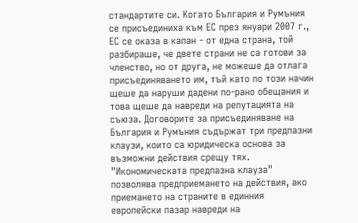стандартите си. Когато България и Румъния се присъединиха към ЕС през януари 2007 г., ЕС се оказа в капан - от една страна, той разбираше, че двете страни не са готови за членство, но от друга, не можеше да отлага присъединяването им, тъй като по този начин щеше да наруши дадени по-рано обещания и това щеше да навреди на репутацията на съюза. Договорите за присъединяване на България и Румъния съдържат три предпазни клаузи, които са юридическа основа за възможни действия срещу тях. "Икономическата предпазна клауза" позволява предприемането на действия, ако приемането на страните в единния европейски пазар навреди на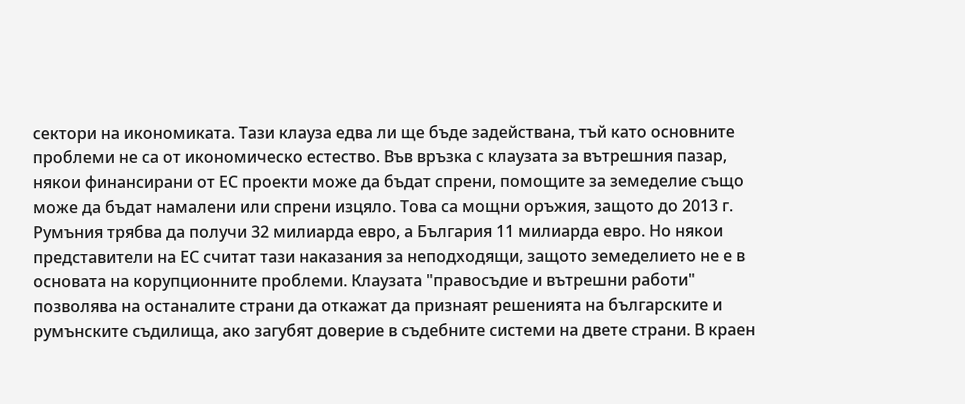сектори на икономиката. Тази клауза едва ли ще бъде задействана, тъй като основните проблеми не са от икономическо естество. Във връзка с клаузата за вътрешния пазар, някои финансирани от ЕС проекти може да бъдат спрени, помощите за земеделие също може да бъдат намалени или спрени изцяло. Това са мощни оръжия, защото до 2013 г. Румъния трябва да получи 32 милиарда евро, а България 11 милиарда евро. Но някои представители на ЕС считат тази наказания за неподходящи, защото земеделието не е в основата на корупционните проблеми. Клаузата "правосъдие и вътрешни работи" позволява на останалите страни да откажат да признаят решенията на българските и румънските съдилища, ако загубят доверие в съдебните системи на двете страни. В краен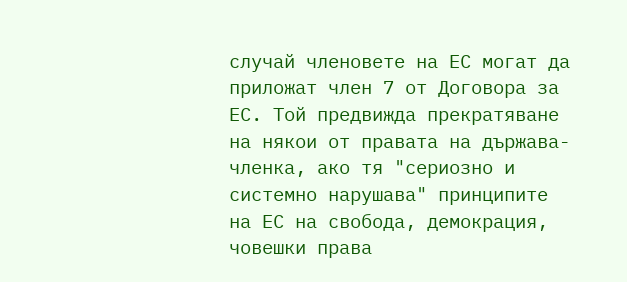случай членовете на ЕС могат да приложат член 7 от Договора за ЕС. Той предвижда прекратяване на някои от правата на държава-членка, ако тя "сериозно и системно нарушава" принципите на ЕС на свобода, демокрация, човешки права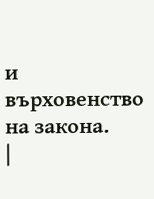и върховенство на закона.
|